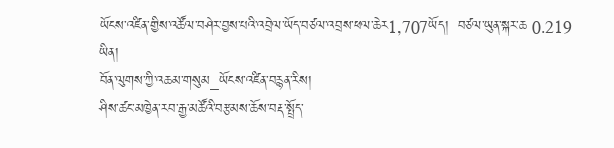ཡོངས་འཛིན་གྱིས་འཚོལ་བཤེར་བྱས་པའི་འབྲེལ་ཡོད་བཙལ་འབྲས་ཕལ་ཆེར1,707ཡོད།  བཙལ་ཡུན་སྐར་ཆ 0.219 ཡིན།
བོན་ལུགས་ཀྱི་འཆམ་གསུམ_ཡོངས་འཛིན་བརྙན་རིས།
ཤིས་ཚང་མཁྱེན་རབ་རྒྱ་མཚོའི་བརྩམས་ཆོས་བརྡ་སྤྲོད་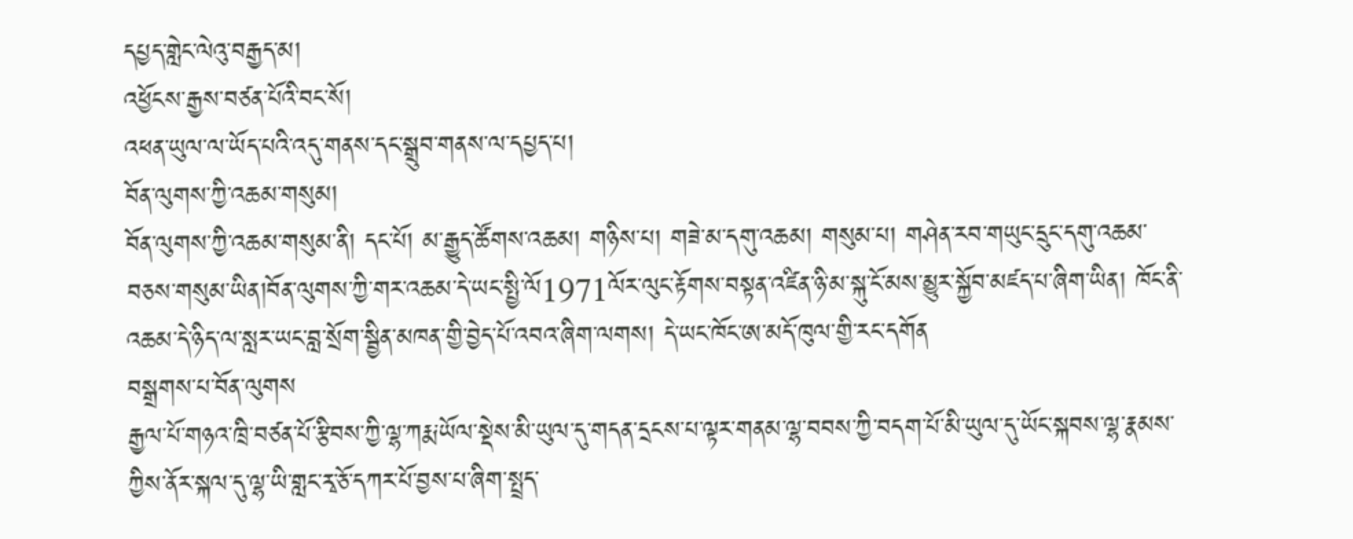དཔྱད་གླེང་ལེའུ་བརྒྱད་མ།
འཕྱོངས་རྒྱས་བཙན་པོའི་བང་སོ།
འཕན་ཡུལ་ལ་ཡོད་པའི་འདུ་གནས་དང་སྒྲུབ་གནས་ལ་དཔྱད་པ།
བོན་ལུགས་ཀྱི་འཆམ་གསུམ།
བོན་ལུགས་ཀྱི་འཆམ་གསུམ་ནི། དང་པོ། མ་རྒྱུད་ཚོགས་འཆམ། གཉིས་པ། གཟེ་མ་དགུ་འཆམ། གསུམ་པ། གཤེན་རབ་གཡུང་དྲུང་དགུ་འཆམ་བཅས་གསུམ་ཡིན།བོན་ལུགས་ཀྱི་གར་འཆམ་དེ་ཡང་སྤྱི་ལོ1971ལོར་ལུང་རྟོགས་བསྟན་འཛིན་ཉི་མ་སྐུ་ངོ་མས་མྱུར་སྐྱོབ་མཛད་པ་ཞིག་ཡིན། ཁོང་ནི་འཆམ་དེ་ཉིད་ལ་སླར་ཡང་བླ་སྲོག་སྦྱིན་མཁན་གྱི་བྱེད་པོ་འབའ་ཞིག་ལགས། དེ་ཡང་ཁོང་ཨ་མདོ་ཁུལ་གྱི་རང་དགོན
བསྒྲགས་པ་བོན་ལུགས
རྒྱལ་པོ་གཉའ་ཁྲི་བཙན་པོ་རྩིབས་ཀྱི་ལྷ་ཀརྨ་ཡོལ་སྡེས་མི་ཡུལ་དུ་གདན་དྲངས་པ་ལྟར་གནམ་ལྷ་བབས་ཀྱི་བདག་པོ་མི་ཡུལ་དུ་ཡོང་སྐབས་ལྷ་རྣམས་ཀྱིས་ནོར་སྐལ་དུ་ལྷ་ཡི་གླང་རྭ་ཅོ་དཀར་པོ་བྱས་པ་ཞིག་སྤྲད་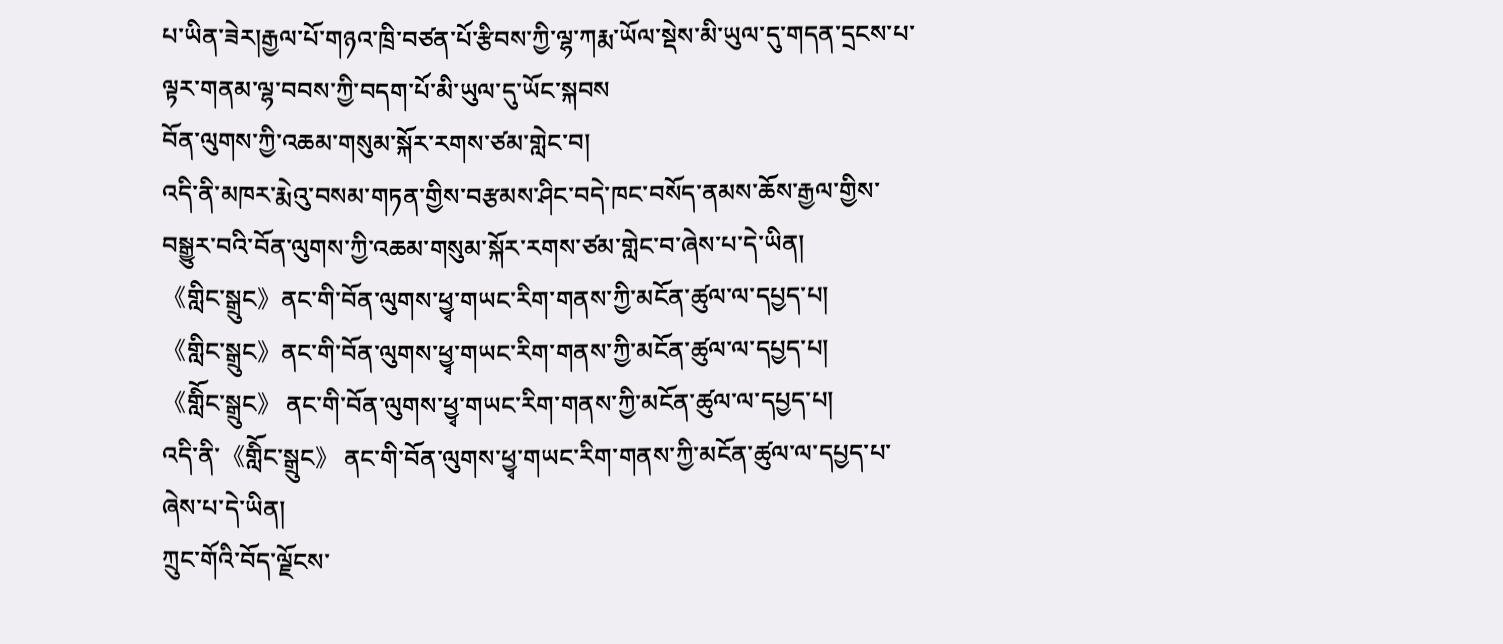པ་ཡིན་ཟེར།རྒྱལ་པོ་གཉའ་ཁྲི་བཙན་པོ་རྩིབས་ཀྱི་ལྷ་ཀརྨ་ཡོལ་སྡེས་མི་ཡུལ་དུ་གདན་དྲངས་པ་ལྟར་གནམ་ལྷ་བབས་ཀྱི་བདག་པོ་མི་ཡུལ་དུ་ཡོང་སྐབས
བོན་ལུགས་ཀྱི་འཆམ་གསུམ་སྐོར་རགས་ཙམ་གླེང་བ།
འདི་ནི་མཁར་རྨེའུ་བསམ་གཏན་གྱིས་བརྩམས་ཤིང་བདེ་ཁང་བསོད་ནམས་ཆོས་རྒྱལ་གྱིས་བསྒྱུར་བའི་བོན་ལུགས་ཀྱི་འཆམ་གསུམ་སྐོར་རགས་ཙམ་གླེང་བ་ཞེས་པ་དེ་ཡིན།
《གླིང་སྒྲུང》ནང་གི་བོན་ལུགས་ཕྱྭ་གཡང་རིག་གནས་ཀྱི་མངོན་ཚུལ་ལ་དཔྱད་པ།
《གླིང་སྒྲུང》ནང་གི་བོན་ལུགས་ཕྱྭ་གཡང་རིག་གནས་ཀྱི་མངོན་ཚུལ་ལ་དཔྱད་པ།
《གླིོང་སྒྲུང》 ནང་གི་བོན་ལུགས་ཕྱྭ་གཡང་རིག་གནས་ཀྱི་མངོན་ཚུལ་ལ་དཔྱད་པ།
འདི་ནི་《གླིོང་སྒྲུང》 ནང་གི་བོན་ལུགས་ཕྱྭ་གཡང་རིག་གནས་ཀྱི་མངོན་ཚུལ་ལ་དཔྱད་པ་ཞེས་པ་དེ་ཡིན།
ཀྲུང་གོའི་བོད་ལྗོངས་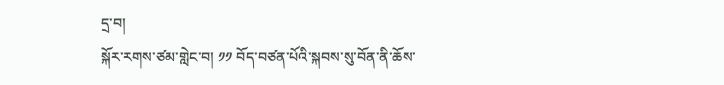དྲ་བ།
སྐོར་རགས་ཙམ་གླེང་བ། ༡༡ བོད་བཙན་པོའི་སྐབས་སུ་བོན་ནི་ཆོས་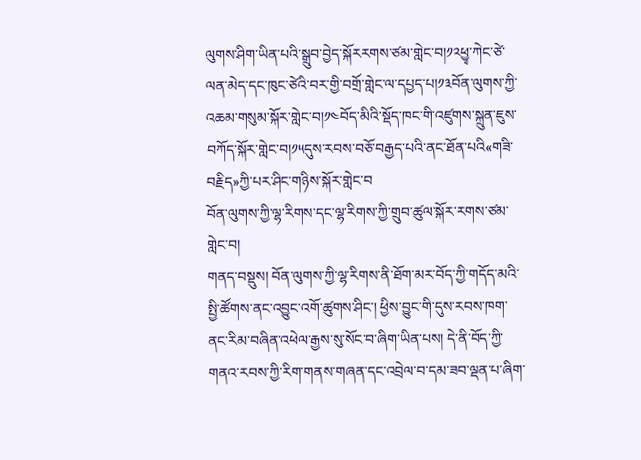ལུགས་ཤིག་ཡིན་པའི་སྒྲུབ་བྱེད་སྐོརརགས་ཙམ་གླེང་བ།༡༢ཕྱྭ་ཀེང་ཙེ་ལན་མེད་དང་ཁུང་ཙེའི་བར་གྱི་བགྲོ་གླེང་ལ་དཔྱད་པ།༡༣བོན་ལུགས་ཀྱི་འཆམ་གསུམ་སྐོར་གླེང་བ།༡༤བོད་མིའི་སྡོད་ཁང་གི་འཛུགས་སྐྲུན་ཇུས་བཀོད་སྐོར་གླེང་བ།༡༥དུས་རབས་བཅོ་བརྒྱད་པའི་ནང་ཐོན་པའི«གཟི་བརྗིད»ཀྱི་པར་ཤིང་གཉིས་སྐོར་གླེང་བ
བོན་ལུགས་ཀྱི་ལྷ་རིགས་དང་ལྷ་རིགས་ཀྱི་གྲུབ་ཚུལ་སྐོར་རགས་ཙམ་གླེང་བ།
གནད་བསྡུས། བོན་ལུགས་ཀྱི་ལྷ་རིགས་ནི་ཐོག་མར་བོད་ཀྱི་གདོད་མའི་སྤྱི་ཚོགས་ནང་འབྱུང་འགོ་ཚུགས་ཤིང་། ཕྱིས་བྱུང་གི་དུས་རབས་ཁག་ནང་རིམ་བཞིན་འཕེལ་རྒྱས་སུ་སོང་བ་ཞིག་ཡིན་པས། དེ་ནི་བོད་ཀྱི་གནའ་རབས་ཀྱི་རིག་གནས་གཞན་དང་འབྲེལ་བ་དམ་ཟབ་ལྡན་པ་ཞིག་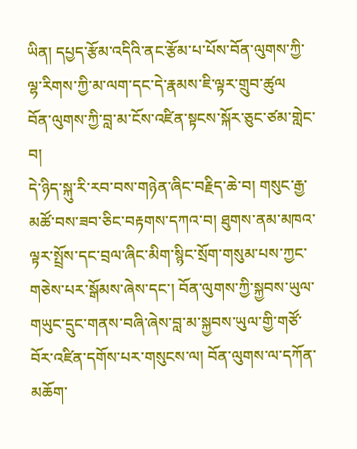ཡིན། དཔྱད་རྩོམ་འདིའི་ནང་རྩོམ་པ་པོས་བོན་ལུགས་ཀྱི་ལྷ་རིགས་ཀྱི་མ་ལག་དང་དེ་རྣམས་ཇི་ལྟར་གྲུབ་ཚུལ
བོན་ལུགས་ཀྱི་བླ་མ་ངོས་འཛིན་སྟངས་སྐོར་ཅུང་ཙམ་གླེང་བ།
དེ་ཉིད་སྐུ་རི་རབ་བས་གཉེན་ཞིང་བརྗིད་ཆེ་བ། གསུང་རྒྱ་མཚོ་བས་ཟབ་ཅིང་བརྟགས་དཀའ་བ། ཐུགས་ནམ་མཁའ་ལྟར་སྤྲོས་དང་བྲལ་ཞིང་མིག་སྙིང་སྲོག་གསུམ་པས་ཀྱང་གཅེས་པར་སྒོམས་ཞེས་དང་། བོན་ལུགས་ཀྱི་སྐྱབས་ཡུལ་གཡུང་དྲུང་གནས་བཞི་ཞེས་བླ་མ་སྐྱབས་ཡུལ་གྱི་གཙོ་བོར་འཛིན་དགོས་པར་གསུངས་ལ། བོན་ལུགས་ལ་དཀོན་མཆོག་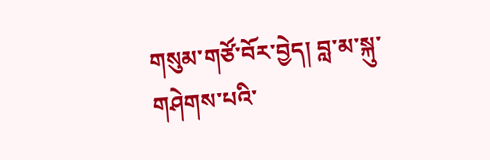གསུམ་གཙོ་བོར་བྱེད། བླ་མ་སྐུ་གཤེགས་པའི་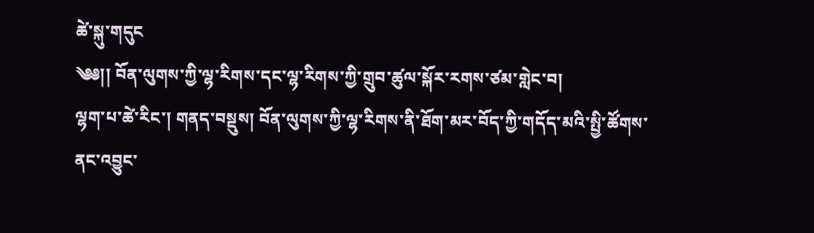ཚེ་སྐུ་གདུང
༄༅།། བོན་ལུགས་ཀྱི་ལྷ་རིགས་དང་ལྷ་རིགས་ཀྱི་གྲུབ་ཚུལ་སྐོར་རགས་ཙམ་གླེང་བ།
ལྷག་པ་ཚེ་རིང་། གནད་བསྡུས། བོན་ལུགས་ཀྱི་ལྷ་རིགས་ནི་ཐོག་མར་བོད་ཀྱི་གདོད་མའི་སྤྱི་ཚོགས་ནང་འབྱུང་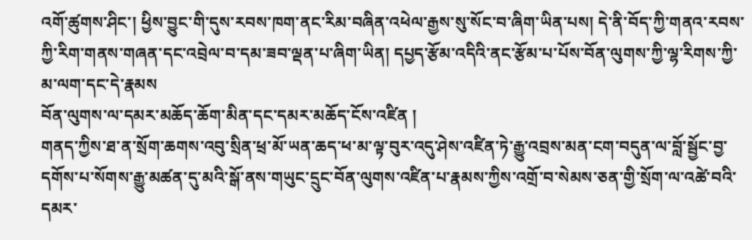འགོ་ཚུགས་ཤིང་། ཕྱིས་བྱུང་གི་དུས་རབས་ཁག་ནང་རིམ་བཞིན་འཕེལ་རྒྱས་སུ་སོང་བ་ཞིག་ཡིན་པས། དེ་ནི་བོད་ཀྱི་གནའ་རབས་ཀྱི་རིག་གནས་གཞན་དང་འབྲེལ་བ་དམ་ཟབ་ལྡན་པ་ཞིག་ཡིན། དཔྱད་རྩོམ་འདིའི་ནང་རྩོམ་པ་པོས་བོན་ལུགས་ཀྱི་ལྷ་རིགས་ཀྱི་མ་ལག་དང་དེ་རྣམས
བོན་ལུགས་ལ་དམར་མཆོད་ཆོག་མིན་དང་དམར་མཆོད་ངོས་འཛིན །
གནད་ཀྱིས་ཐ་ན་སྲོག་ཆགས་འབུ་སྲིན་ཕྲ་མོ་ཡན་ཆད་ཕ་མ་ལྟ་བུར་འདུ་ཤེས་འཛིན་ཏེ་རྒྱུ་འབྲས་མན་ངག་བདུན་ལ་བློ་སྦྱོང་བྱ་དགོས་པ་སོགས་རྒྱུ་མཚན་དུ་མའི་སྒོ་ནས་གཡུང་དྲུང་བོན་ལུགས་འཛིན་པ་རྣམས་ཀྱིས་འགྲོ་བ་སེམས་ཅན་གྱི་སྲོག་ལ་འཚེ་བའི་དམར་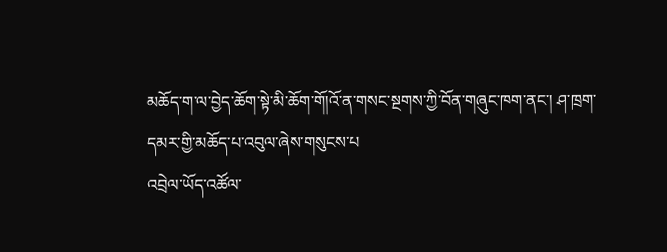མཆོད་ག་ལ་བྱེད་ཆོག་སྟེ་མི་ཆོག་གོ།འོ་ན་གསང་སྔགས་ཀྱི་བོན་གཞུང་ཁག་ནང་། ཤ་ཁྲག་དམར་གྱི་མཆོད་པ་འབུལ་ཞེས་གསུངས་པ
འབྲེལ་ཡོད་འཚོལ་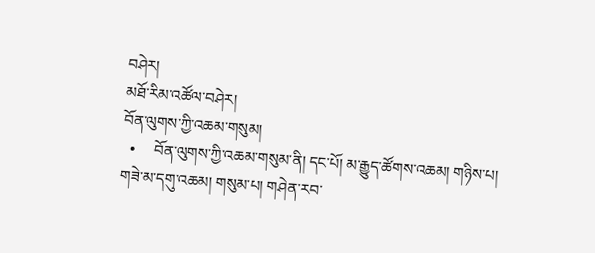བཤེར།
མཐོ་རིམ་འཚོལ་བཤེར།
བོན་ལུགས་ཀྱི་འཆམ་གསུམ།
  •     བོན་ལུགས་ཀྱི་འཆམ་གསུམ་ནི། དང་པོ། མ་རྒྱུད་ཚོགས་འཆམ། གཉིས་པ། གཟེ་མ་དགུ་འཆམ། གསུམ་པ། གཤེན་རབ་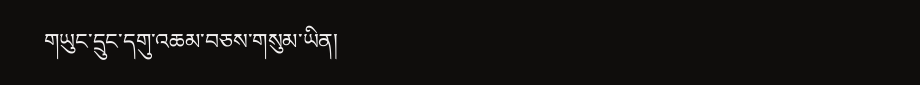གཡུང་དྲུང་དགུ་འཆམ་བཅས་གསུམ་ཡིན།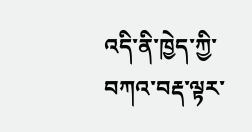འདི་ནི་ཁྱེད་ཀྱི་བཀའ་བརྡ་ལྟར་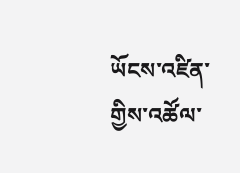ཡོངས་འཛིན་གྱིས་འཚོལ་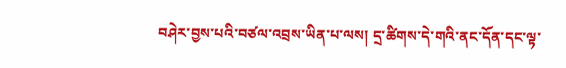བཤེར་བྱས་པའི་བཙལ་འབྲས་ཡིན་པ་ལས། དྲ་ཚིགས་དེ་གའི་ནང་དོན་དང་ལྟ་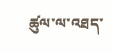ཚུལ་ལ་འཐད་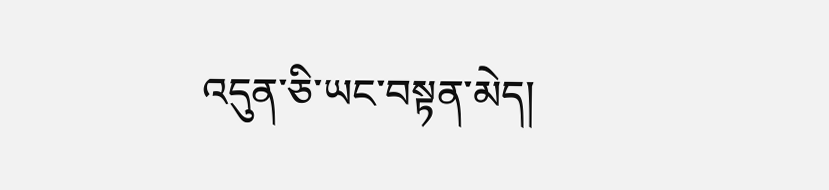འདུན་ཅི་ཡང་བསྟན་མེད།